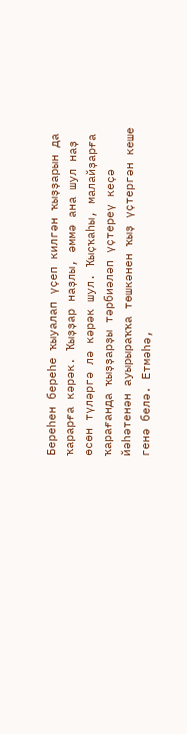Береһен береһе ҡыуалап үҫеп килгән ҡыҙҙарын да ҡарарға кәрәк. Ҡыҙҙар наҙлы, әммә ана шул наҙ өсөн түләргә лә кәрәк шул. Ҡыҫҡаһы, малайҙарға ҡарағанда ҡыҙҙарҙы тәрбиәләп үҫтереү кеҫә йәһәтенән ауырыраҡҡа төшкәнен ҡыҙ үҫтергән кеше генә белә. Етмәһә,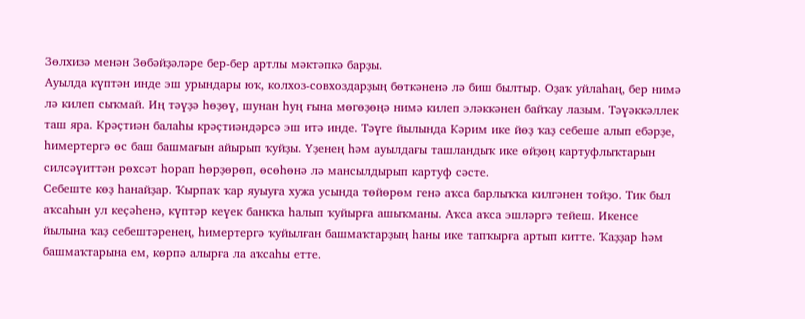Зөлхизә менән Зөбәйҙәләре бер-бер артлы мәктәпкә барҙы.
Ауылда күптән инде эш урындары юҡ, колхоз-совхоздарҙың бөткәненә лә биш былтыр. Оҙаҡ уйлаһаң, бер нимә лә килеп сыҡмай. Иң тәүҙә һөҙөү, шунан һуң ғына мөгөҙөңә нимә килеп эләккәнен байҡау лазым. Тәүәккәллек таш яра. Крәҫтиән балаһы крәҫтиәндәрсә эш итә инде. Тәүге йылында Кәрим ике йөҙ ҡаҙ себеше алып ебәрҙе, һимертергә өс баш башмағын айырып ҡуйҙы. Үҙенең һәм ауылдағы ташландыҡ ике өйҙөң картуфлыҡтарын силсәүиттән рөхсәт һорап һөрҙөрөп, өсөһөнә лә мансылдырып картуф сәсте.
Себеште көҙ һанайҙар. Ҡырпаҡ ҡар яуыуға хужа усында төйөрөм генә аҡса барлыҡҡа килгәнен тойҙо. Тик был аҡсаһын ул кеҫәһенә, күптәр кеүек банкҡа һалып ҡуйырға ашыҡманы. Аҡса аҡса эшләргә тейеш. Икенсе йылына ҡаҙ себештәренең, һимертергә ҡуйылған башмаҡтарҙың һаны ике тапҡырға артып китте. Ҡаҙҙар һәм башмаҡтарына ем, көрпә алырға ла аҡсаһы етте.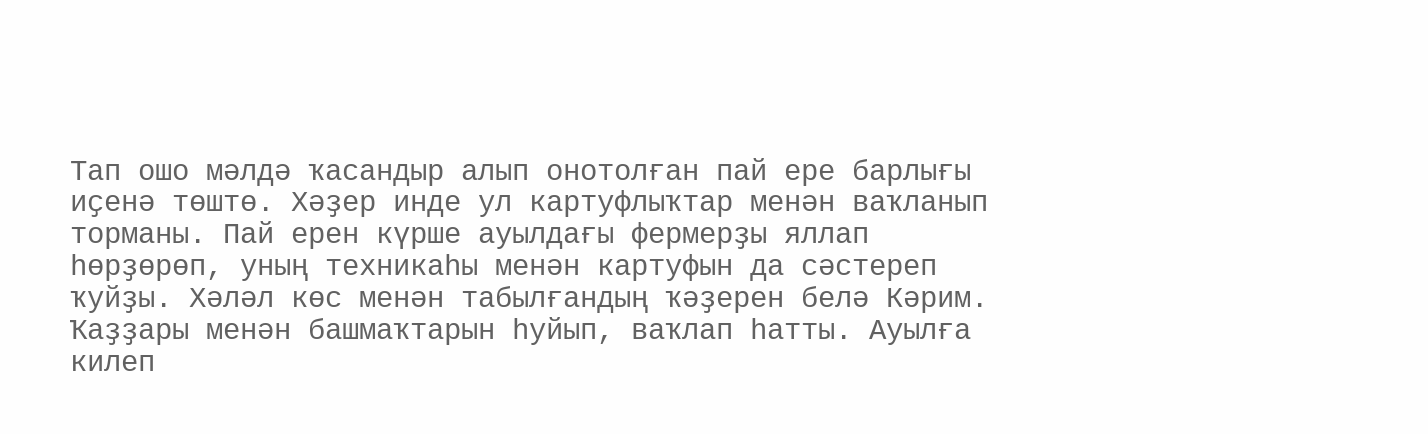Тап ошо мәлдә ҡасандыр алып онотолған пай ере барлығы иҫенә төштө. Хәҙер инде ул картуфлыҡтар менән ваҡланып торманы. Пай ерен күрше ауылдағы фермерҙы яллап һөрҙөрөп, уның техникаһы менән картуфын да сәстереп ҡуйҙы. Хәләл көс менән табылғандың ҡәҙерен белә Кәрим. Ҡаҙҙары менән башмаҡтарын һуйып, ваҡлап һатты. Ауылға килеп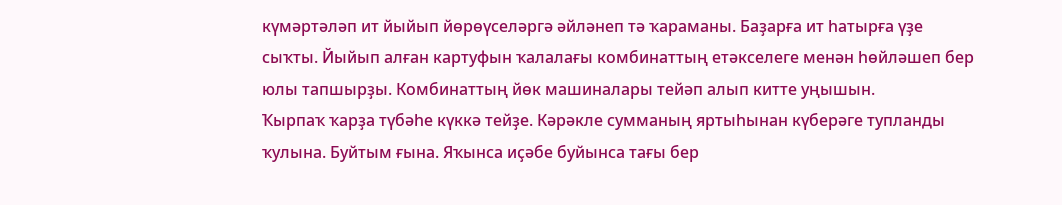күмәртәләп ит йыйып йөрөүселәргә әйләнеп тә ҡараманы. Баҙарға ит һатырға үҙе сыҡты. Йыйып алған картуфын ҡалалағы комбинаттың етәкселеге менән һөйләшеп бер юлы тапшырҙы. Комбинаттың йөк машиналары тейәп алып китте уңышын.
Ҡырпаҡ ҡарҙа түбәһе күккә тейҙе. Кәрәкле сумманың яртыһынан күберәге тупланды ҡулына. Буйтым ғына. Яҡынса иҫәбе буйынса тағы бер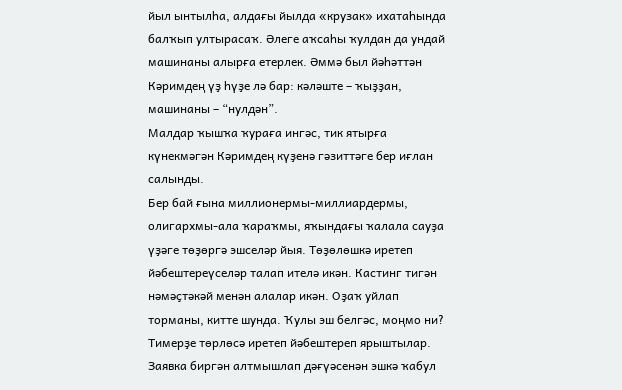йыл ынтылһа, алдағы йылда «крузак» ихатаһында балҡып ултырасаҡ. Әлеге аҡсаһы ҡулдан да ундай машинаны алырға етерлек. Әммә был йәһәттән Кәримдең үҙ һүҙе лә бар: кәләште – ҡыҙҙан, машинаны – “нулдән”.
Малдар ҡышҡа ҡураға ингәс, тик ятырға күнекмәгән Кәримдең күҙенә гәзиттәге бер иғлан салынды.
Бер бай ғына миллионермы-миллиардермы, олигархмы-ала ҡараҡмы, яҡындағы ҡалала сауҙа үҙәге төҙөргә эшселәр йыя. Төҙөлөшкә иретеп йәбештереүселәр талап ителә икән. Кастинг тигән нәмәҫтәкәй менән алалар икән. Оҙаҡ уйлап торманы, китте шунда. Ҡулы эш белгәс, моңмо ни? Тимерҙе төрлөсә иретеп йәбештереп ярыштылар. Заявка биргән алтмышлап дәғүәсенән эшкә ҡабул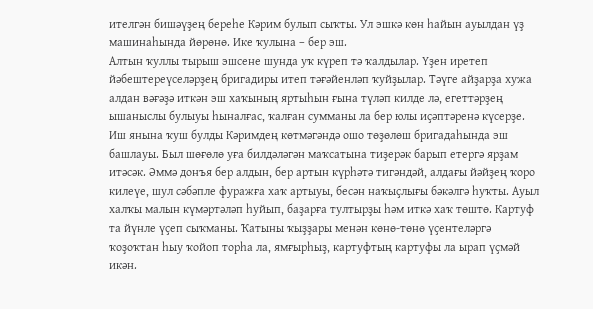ителгән бишәүҙең береһе Кәрим булып сыҡты. Ул эшкә көн һайын ауылдан үҙ машинаһында йөрөнө. Ике ҡулына – бер эш.
Алтын ҡуллы тырыш эшсене шунда уҡ күреп тә ҡалдылар. Үҙен иретеп йәбештереүселәрҙең бригадиры итеп тәғәйенләп ҡуйҙылар. Тәүге айҙарҙа хужа алдан вәғәҙә иткән эш хаҡының яртыһын ғына түләп килде лә, егеттәрҙең ышаныслы булыуы һыналғас, ҡалған сумманы ла бер юлы иҫәптәренә күсерҙе.
Иш янына ҡуш булды Кәримдең көтмәгәндә ошо төҙөлөш бригадаһында эш башлауы. Был шөғөлө уға билдәләгән маҡсатына тиҙерәк барып етергә ярҙам итәсәк. Әммә донъя бер алдын, бер артын күрһәтә тигәндәй, алдағы йәйҙең ҡоро килеүе, шул сәбәпле фуражға хаҡ артыуы, бесән наҡыҫлығы бәкәлгә һуҡты. Ауыл халҡы малын күмәртәләп һуйып, баҙарға тултырҙы һәм иткә хаҡ төштө. Картуф та йүнле үҫеп сыҡманы. Ҡатыны ҡыҙҙары менән көнө-төнө үҫентеләргә ҡоҙоҡтан һыу ҡойоп торһа ла, ямғырһыҙ, картуфтың картуфы ла ырап үҫмәй икән.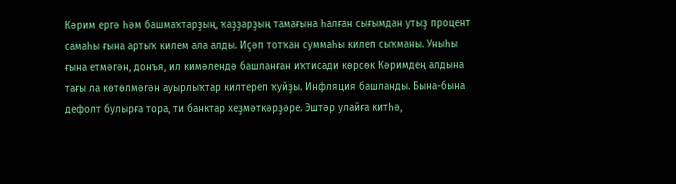Кәрим ергә һәм башмаҡтарҙың, ҡаҙҙарҙың тамағына һалған сығымдан утыҙ процент самаһы ғына артыҡ килем ала алды. Иҫәп тотҡан суммаһы килеп сыҡманы. Уныһы ғына етмәгән, донъя, ил кимәлендә башланған иҡтисади көрсөк Кәримдең алдына тағы ла көтөлмәгән ауырлыҡтар килтереп ҡуйҙы. Инфляция башланды. Бына-бына дефолт булырға тора, ти банктар хеҙмәткәрҙәре. Эштәр улайға китһә,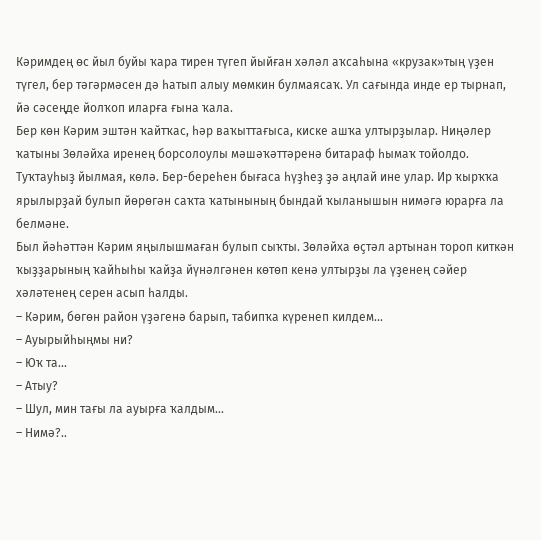Кәримдең өс йыл буйы ҡара тирен түгеп йыйған хәләл аҡсаһына «крузак»тың үҙен түгел, бер тәгәрмәсен дә һатып алыу мөмкин булмаясаҡ. Ул сағында инде ер тырнап, йә сәсеңде йолҡоп иларға ғына ҡала.
Бер көн Кәрим эштән ҡайтҡас, һәр ваҡыттағыса, киске ашҡа ултырҙылар. Ниңәлер ҡатыны Зөләйха иренең борсолоулы мәшәҡәттәренә битараф һымаҡ тойолдо. Туҡтауһыҙ йылмая, көлә. Бер-береһен бығаса һүҙһеҙ ҙә аңлай ине улар. Ир ҡырҡҡа ярылырҙай булып йөрөгән саҡта ҡатынының бындай ҡыланышын нимәгә юрарға ла белмәне.
Был йәһәттән Кәрим яңылышмаған булып сыҡты. Зөләйха өҫтәл артынан тороп киткән ҡыҙҙарының ҡайһыһы ҡайҙа йүнәлгәнен көтөп кенә ултырҙы ла үҙенең сәйер хәләтенең серен асып һалды.
– Кәрим, бөгөн район үҙәгенә барып, табипҡа күренеп килдем...
– Ауырыйһыңмы ни?
– Юҡ та...
– Атыу?
– Шул, мин тағы ла ауырға ҡалдым...
– Нимә?..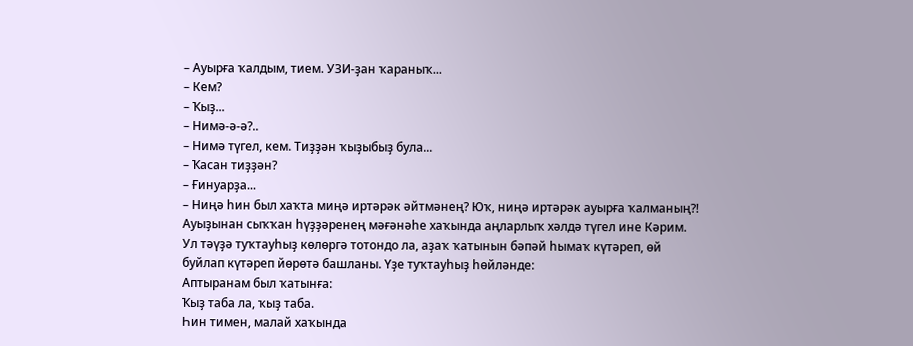– Ауырға ҡалдым, тием. УЗИ-ҙан ҡараныҡ...
– Кем?
– Ҡыҙ...
– Нимә-ә-ә?..
– Нимә түгел, кем. Тиҙҙән ҡыҙыбыҙ була...
– Ҡасан тиҙҙән?
– Ғинуарҙа...
– Ниңә һин был хаҡта миңә иртәрәк әйтмәнең? Юҡ, ниңә иртәрәк ауырға ҡалманың?!
Ауыҙынан сыҡҡан һүҙҙәренең мәғәнәһе хаҡында аңларлыҡ хәлдә түгел ине Кәрим. Ул тәүҙә туҡтауһыҙ көлөргә тотондо ла, аҙаҡ ҡатынын бәпәй һымаҡ күтәреп, өй буйлап күтәреп йөрөтә башланы. Үҙе туҡтауһыҙ һөйләнде:
Аптыранам был ҡатынға:
Ҡыҙ таба ла, ҡыҙ таба.
Һин тимен, малай хаҡында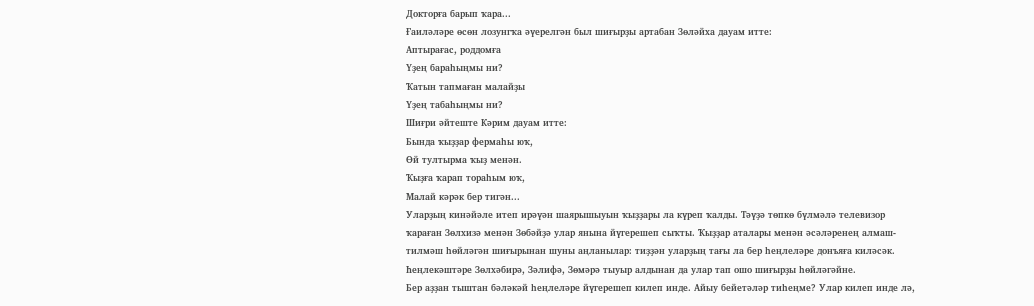Докторға барып ҡара...
Ғаиләләре өсөн лозунгҡа әүерелгән был шиғырҙы артабан Зөләйха дауам итте:
Аптырағас, роддомға
Үҙең бараһыңмы ни?
Ҡатын тапмаған малайҙы
Үҙең табаһыңмы ни?
Шиғри әйтеште Кәрим дауам итте:
Бында ҡыҙҙар фермаһы юҡ,
Өй тултырма ҡыҙ менән.
Ҡыҙға ҡарап тораһым юҡ,
Малай кәрәк бер тигән...
Уларҙың кинәйәле итеп ирәүән шаярышыуын ҡыҙҙары ла күреп ҡалды. Тәүҙә төпкө бүлмәлә телевизор ҡараған Зөлхизә менән Зөбәйҙә улар янына йүгерешеп сыҡты. Ҡыҙҙар аталары менән әсәләренең алмаш-тилмәш һөйләгән шиғырынан шуны аңланылар: тиҙҙән уларҙың тағы ла бер һеңлеләре донъяға киләсәк. Һеңлекәштәре Зөлхәбирә, Зәлифә, Зөмәрә тыуыр алдынан да улар тап ошо шиғырҙы һөйләгәйне.
Бер аҙҙан тыштан бәләкәй һеңлеләре йүгерешеп килеп инде. Айыу бейетәләр тиһеңме? Улар килеп инде лә,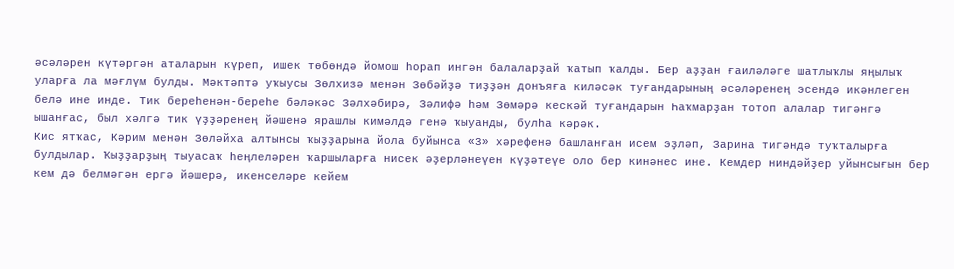әсәләрен күтәргән аталарын күреп, ишек төбөндә йомош һорап ингән балаларҙай ҡатып ҡалды. Бер аҙҙан ғаиләләге шатлыҡлы яңылыҡ уларға ла мәғлүм булды. Мәктәптә уҡыусы Зөлхизә менән Зөбәйҙә тиҙҙән донъяға киләсәк туғандарының әсәләренең эсендә икәнлеген белә ине инде. Тик береһенән-береһе бәләкәс Зәлхәбирә, Зәлифә һәм Зөмәрә кескәй туғандарын Һаҡмарҙан тотоп алалар тигәнгә ышанғас, был хәлгә тик үҙҙәренең йәшенә ярашлы кимәлдә генә ҡыуанды, булһа кәрәк.
Кис ятҡас, Кәрим менән Зөләйха алтынсы ҡыҙҙарына йола буйынса «3» хәрефенә башланған исем эҙләп, Зарина тигәндә туҡталырға булдылар. Ҡыҙҙарҙың тыуасаҡ һеңлеләрен ҡаршыларға нисек әҙерләнеүен күҙәтеүе оло бер кинәнес ине. Кемдер ниндәйҙер уйынсығын бер кем дә белмәгән ергә йәшерә, икенселәре кейем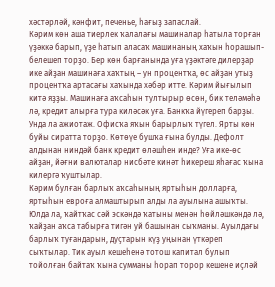хәстәрләй, кәнфит, печенье, һағыҙ запаслай.
Кәрим көн аша тиерлек ҡалалағы машиналар һатыла торған үҙәккә барып, үҙе һатып аласаҡ машинаның хаҡын һорашып-белешеп торҙо. Бер көн барғанында уға үҙәктәге дилерҙар ике айҙан машинаға хаҡтың – ун процентҡа, өс айҙан утыҙ процентҡа артасағы хаҡында хәбәр итте. Кәрим йығылып китә яҙҙы. Машинаға аҡсаһын тултырыр өсөн, бик теләмәһә лә, кредит алырға тура киләсәк уға. Банкҡа йүгереп барҙы. Унда ла ажиотаж. Офисҡа яҡын барырлыҡ түгел. Ярты көн буйы сиратта торҙо. Көтөүе бушҡа ғына булды. Дефолт алдынан ниндәй банк кредит өләшһен инде? Уға ике-өс айҙан, йәғни валюталар нисбәте кинәт һикереш яһағас ҡына килергә ҡуштылар.
Кәрим булған барлыҡ аҡсаһының яртыһын долларға, яртыһын евроға алмаштырып алды ла ауылына ашыҡты. Юлда ла, ҡайтҡас сәй эскәндә ҡатыны менән һөйләшкәндә лә, ҡайҙан аҡса табырға тигән уй башынан сыҡманы. Ауылдағы барлыҡ туғандарын, дуҫтарын күҙ уңынан үткәреп сыҡтылар. Тик ауыл кешеһенә тотош капитал булып тойолған байтаҡ ҡына сумманы һорап торор кешене иҫләй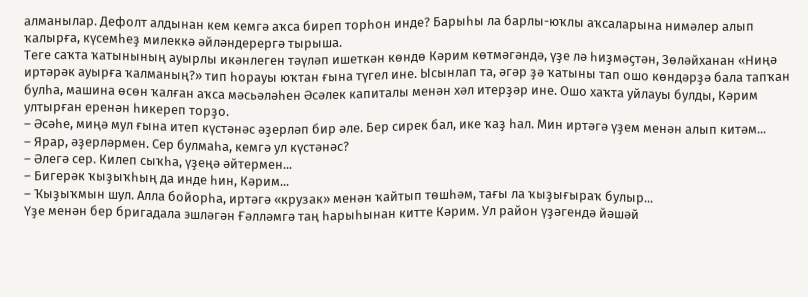алманылар. Дефолт алдынан кем кемгә аҡса биреп торһон инде? Барыһы ла барлы-юҡлы аҡсаларына нимәлер алып ҡалырға, күсемһеҙ милеккә әйләндерергә тырыша.
Теге саҡта ҡатынының ауырлы икәнлеген тәүләп ишеткән көндө Кәрим көтмәгәндә, үҙе лә һиҙмәҫтән, Зөләйханан «Ниңә иртәрәк ауырға ҡалманың?» тип һорауы юҡтан ғына түгел ине. Ысынлап та, әгәр ҙә ҡатыны тап ошо көндәрҙә бала тапҡан булһа, машина өсөн ҡалған аҡса мәсьәләһен Әсәлек капиталы менән хәл итерҙәр ине. Ошо хаҡта уйлауы булды, Кәрим ултырған еренән һикереп торҙо.
– Әсәһе, миңә мул ғына итеп күстәнәс әҙерләп бир әле. Бер сирек бал, ике ҡаҙ һал. Мин иртәгә үҙем менән алып китәм...
– Ярар, әҙерләрмен. Сер булмаһа, кемгә ул күстәнәс?
– Әлегә сер. Килеп сыҡһа, үҙеңә әйтермен...
– Бигерәк ҡыҙыҡһың да инде һин, Кәрим...
– Ҡыҙыҡмын шул. Алла бойорһа, иртәгә «крузак» менән ҡайтып төшһәм, тағы ла ҡыҙығыраҡ булыр...
Үҙе менән бер бригадала эшләгән Ғәлләмгә таң һарыһынан китте Кәрим. Ул район үҙәгендә йәшәй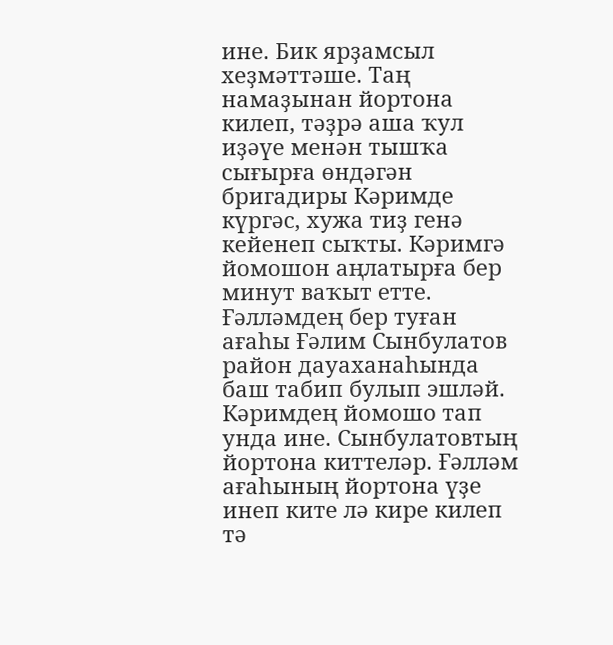ине. Бик ярҙамсыл хеҙмәттәше. Таң намаҙынан йортона килеп, тәҙрә аша ҡул иҙәүе менән тышҡа сығырға өндәгән бригадиры Кәримде күргәс, хужа тиҙ генә кейенеп сыҡты. Кәримгә йомошон аңлатырға бер минут ваҡыт етте.
Ғәлләмдең бер туған ағаһы Ғәлим Сынбулатов район дауаханаһында баш табип булып эшләй. Кәримдең йомошо тап унда ине. Сынбулатовтың йортона киттеләр. Ғәлләм ағаһының йортона үҙе инеп ките лә кире килеп тә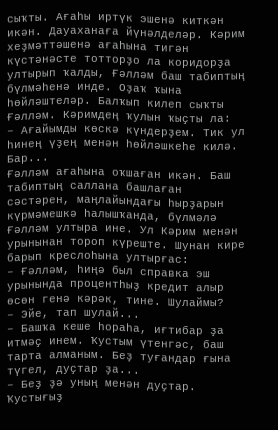сыҡты. Ағаһы иртүк эшенә киткән икән. Дауаханаға йүнәлделәр. Кәрим хеҙмәттәшенә ағаһына тигән күстәнәсте тотторҙо ла коридорҙа ултырып ҡалды, Ғәлләм баш табиптың бүлмәһенә инде. Оҙаҡ ҡына һөйләштеләр. Балҡып килеп сыҡты Ғәлләм. Кәримдең ҡулын ҡыҫты ла:
– Ағайымды көскә күндерҙем. Тик ул һинең үҙең менән һөйләшкеһе килә. Бар...
Ғәлләм ағаһына оҡшаған икән. Баш табиптың саллана башлаған сәстәрен, маңлайындағы һырҙарын күрмәмешкә һалышҡанда, бүлмәлә Ғәлләм ултыра ине. Ул Кәрим менән урынынан тороп күреште. Шунан кире барып креслоһына ултырғас:
– Ғәлләм, һиңә был справка эш урынында процентһыҙ кредит алыр өсөн генә кәрәк, тине. Шулаймы?
– Эйе, тап шулай...
– Башҡа кеше һораһа, иғтибар ҙа итмәҫ инем. Ҡустым үтенгәс, баш тарта алманым. Беҙ туғандар ғына түгел, дуҫтар ҙа...
– Беҙ ҙә уның менән дуҫтар. Ҡустығыҙ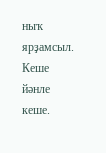ныҡ ярҙамсыл. Кеше йәнле кеше.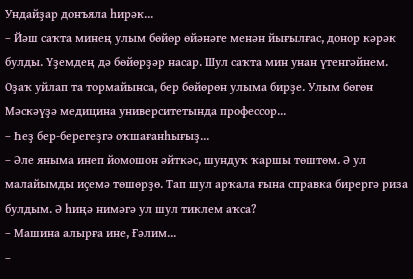Ундайҙар донъяла һирәк...
– Йәш саҡта минең улым бөйөр өйәнәге менән йығылғас, донор кәрәк булды. Үҙемдең дә бөйөрҙәр насар. Шул саҡта мин унан үтенгәйнем. Оҙаҡ уйлап та тормайынса, бер бөйөрөн улыма бирҙе. Улым бөгөн Мәскәүҙә медицина университетында профессор...
– Һеҙ бер-берегеҙгә оҡшағанһығыҙ...
– Әле яныма инеп йомошон әйткәс, шундуҡ ҡаршы төштөм. Ә ул малайымды иҫемә төшөрҙө. Тап шул арҡала ғына справка бирергә риза булдым. Ә һиңә нимәгә ул шул тиклем аҡса?
– Машина алырға ине, Ғәлим...
–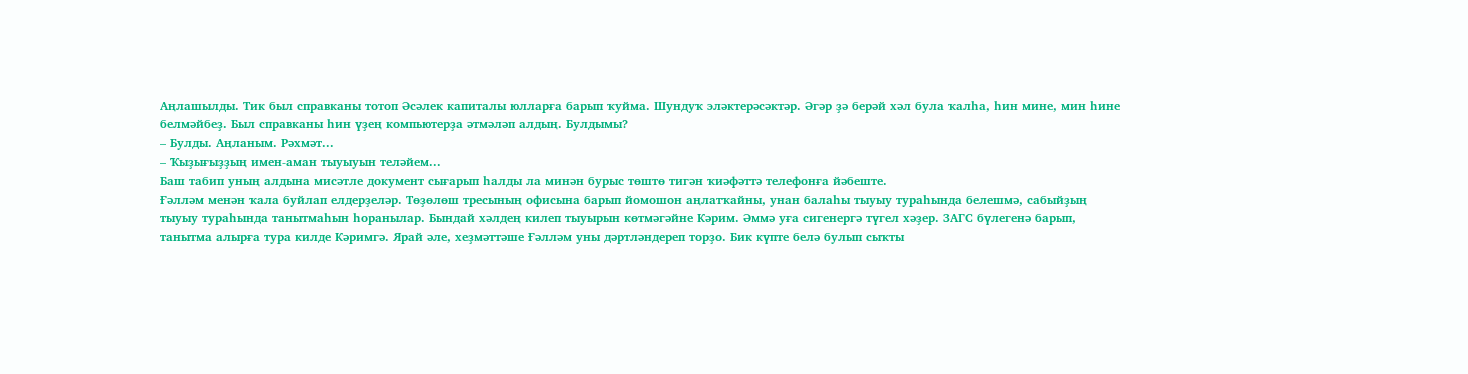Аңлашылды. Тик был справканы тотоп Әсәлек капиталы юлларға барып ҡуйма. Шундуҡ эләктерәсәктәр. Әгәр ҙә берәй хәл була ҡалһа, һин мине, мин һине белмәйбеҙ. Был справканы һин үҙең компьютерҙа әтмәләп алдың. Булдымы?
– Булды. Аңланым. Рәхмәт...
– Ҡыҙығыҙҙың имен-аман тыуыуын теләйем...
Баш табип уның алдына мисәтле документ сығарып һалды ла минән бурыс төштө тигән ҡиәфәттә телефонға йәбеште.
Ғәлләм менән ҡала буйлап елдерҙеләр. Төҙөлөш тресының офисына барып йомошон аңлатҡайны, унан балаһы тыуыу тураһында белешмә, сабыйҙың тыуыу тураһында танытмаһын һоранылар. Бындай хәлдең килеп тыуырын көтмәгәйне Кәрим. Әммә уға сигенергә түгел хәҙер. ЗАГС бүлегенә барып, танытма алырға тура килде Кәримгә. Ярай әле, хеҙмәттәше Ғәлләм уны дәртләндереп торҙо. Бик күпте белә булып сыҡты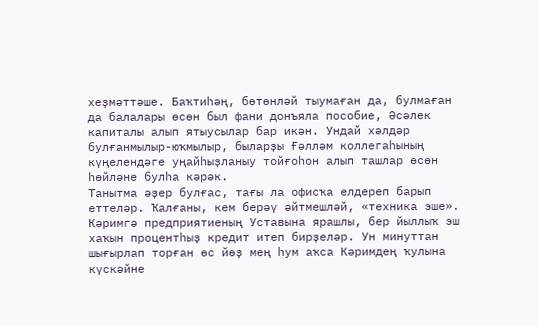хеҙмәттәше. Баҡтиһәң, бөтөнләй тыумаған да, булмаған да балалары өсөн был фани донъяла пособие, Әсәлек капиталы алып ятыусылар бар икән. Ундай хәлдәр булғанмылыр-юҡмылыр, быларҙы Ғәлләм коллегаһының күңелендәге уңайһыҙланыу тойғоһон алып ташлар өсөн һөйләне булһа кәрәк.
Танытма әҙер булғас, тағы ла офисҡа елдереп барып еттеләр. Ҡалғаны, кем берәү әйтмешләй, «техника эше». Кәримгә предприятиеның Уставына ярашлы, бер йыллыҡ эш хаҡын процентһыҙ кредит итеп бирҙеләр. Ун минуттан шығырлап торған өс йөҙ мең һум аҡса Кәримдең ҡулына күскәйне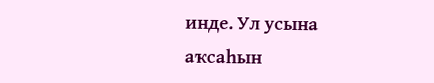инде. Ул усына аҡсаһын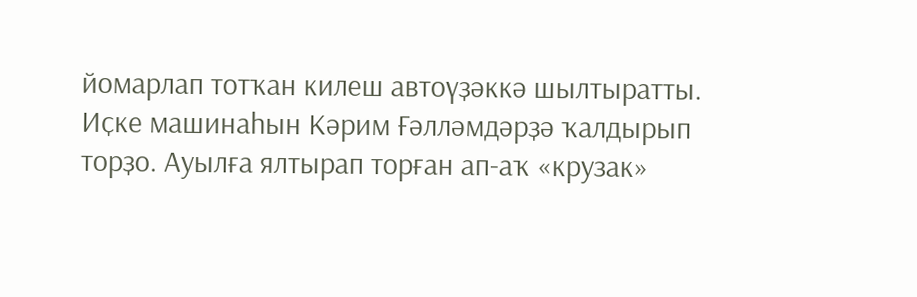йомарлап тотҡан килеш автоүҙәккә шылтыратты.
Иҫке машинаһын Кәрим Ғәлләмдәрҙә ҡалдырып торҙо. Ауылға ялтырап торған ап-аҡ «крузак»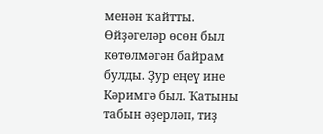менән ҡайтты. Өйҙәгеләр өсөн был көтөлмәгән байрам булды. Ҙур еңеү ине Кәримгә был. Ҡатыны табын әҙерләп, тиҙ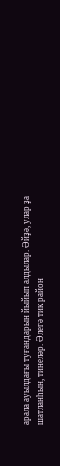арала ауылдағы туғандарын йыйып алдылар. Әйҙә, улар ҙа шатланһын, тинеләр. Әлегә тик район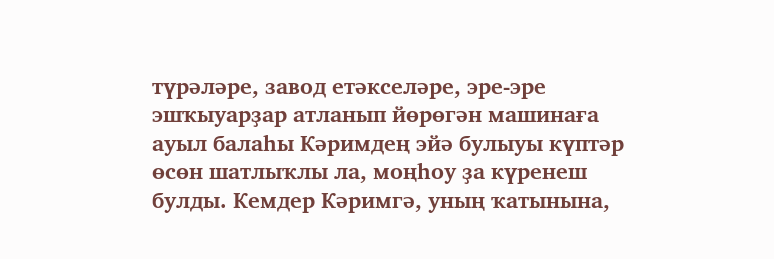түрәләре, завод етәкселәре, эре-эре эшҡыуарҙар атланып йөрөгән машинаға ауыл балаһы Кәримдең эйә булыуы күптәр өсөн шатлыҡлы ла, моңһоу ҙа күренеш булды. Кемдер Кәримгә, уның ҡатынына,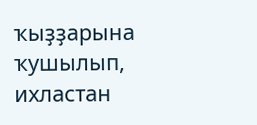ҡыҙҙарына ҡушылып, ихластан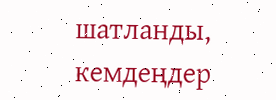шатланды, кемдеңдер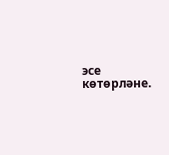эсе көтөрләне.